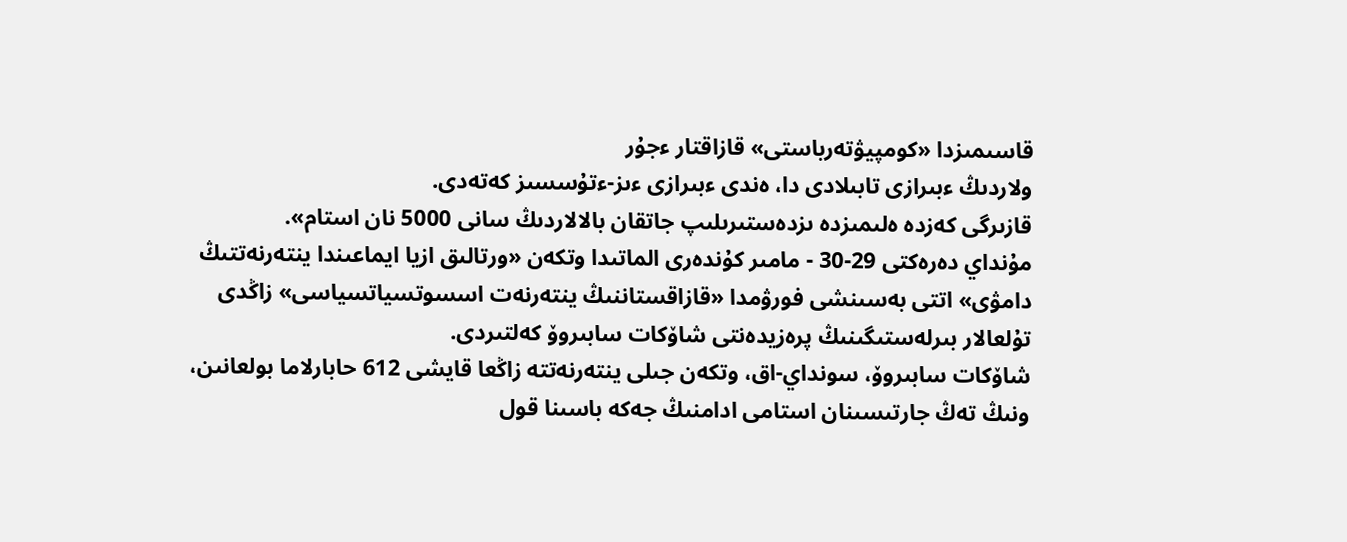قاسىمىزدا «كومپيۋتەرباستى» قازاقتار ءجۇر
ولاردىڭ ءبىرازى تابىلادى دا، ەندى ءبىرازى ءىز-ءتۇسسىز كەتەدى.
قازىرگى كەزدە ەلىمىزدە ىزدەستىرىلىپ جاتقان بالالاردىڭ سانى 5000 نان استام».
مۇنداي دەرەكتى 29-30 - مامىر كۇندەرى الماتىدا وتكەن «ورتالىق ازيا ايماعىندا ينتەرنەتتىڭ دامۋى» اتتى بەسىنشى فورۋمدا «قازاقستاننىڭ ينتەرنەت اسسوتسياتسياسى» زاڭدى تۇلعالار بىرلەستىگىنىڭ پرەزيدەنتى شاۆكات سابىروۆ كەلتىردى.
شاۆكات سابىروۆ، سونداي-اق، وتكەن جىلى ينتەرنەتتە زاڭعا قايشى 612 حابارلاما بولعانىن، ونىڭ تەڭ جارتىسىنان استامى ادامنىڭ جەكە باسىنا قول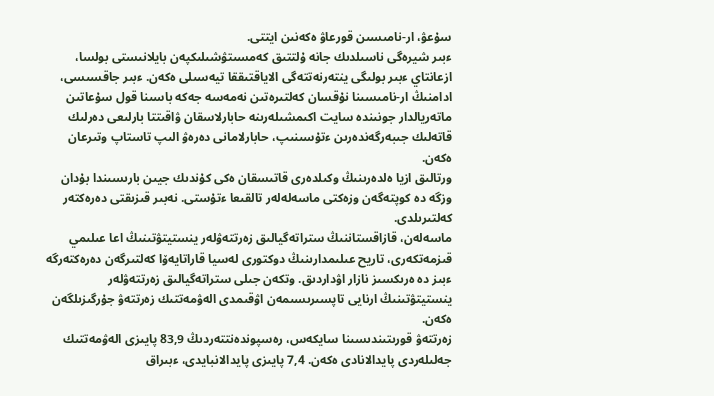سۇعۋ، ار-نامىسىن قورعاۋ ەكەنىن ايتتى.
ءبىر شيرەگى ناسىلدىك جانە ۇلتتىق كەمسىتۋشىلىكپەن بايلانىستى بولسا، ازعانتاي ءبىر بولىگى ينتەرنەتتەگى الاياقتىققا تيەسىلى ەكەن. ءبىر جاقسىسى، ادامنىڭ ار-نامىسىنا نۇقسان كەلتىرەتىن نەمەسە جەكە باسىنا قول سۇعاتىن ماتەريالدار جونىندە سايت اكىمشىلەرىنە حابارلاسقان ۋاقىتتا بارلىعى دەرلىك قاتەلىك جىبەرگەندەرىن ءتۇسىنىپ، حابارلامانى دەرەۋ الىپ تاستاپ وتىرعان ەكەن.
ورتالىق ازيا ەلدەرىنىڭ وكىلدەرى قاتىسقان ەكى كۇندىك جيىن بارىسىندا بۇدان وزگە دە كوپتەگەن وزەكتى ماسەلەلەر تالقىعا ءتۇستى. نەبىر قىزىقتى دەرەكتەر كەلتىرىلدى.
ماسەلەن، قازاقستاننىڭ ستراتەگيالىق زەرتتەۋلەر ينستيتۋتىنىڭ اعا عىلىمي قىزمەتكەرى، تاريح عىلىمدارىنىڭ دوكتورى لەسيا قاراتايەۆا كەلتىرگەن دەرەكتەرگە ءبىز دە ەرىكسىز نازار اۋداردىق. وتكەن جىلى ستراتەگيالىق زەرتتەۋلەر ينستيتۋتىنىڭ ارنايى تاپسىرىسىمەن اۋقىمدى الەۋمەتتىك زەرتتەۋ جۇرگىزىلگەن ەكەن.
زەرتتەۋ قورىتىندىسىنا سايكەس، رەسپوندەنتتەردىڭ 83,9 پايىزى الەۋمەتتىك جەلىلەردى پايدالانادى ەكەن. 7,4 پايىزى پايدالانبايدى، ءبىراق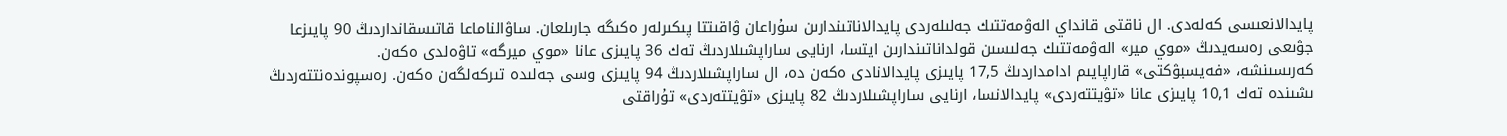پايدالانعىسى كەلەدى. ال ناقتى قانداي الەۋمەتتىك جەلىلەردى پايدالاناتىندارىن سۇراعان ۋاقىتتا پىكىرلەر ەكىگە جارىلعان. ساۋالناماعا قاتىسقانداردىڭ 90 پايىزعا جۋىعى رەسەيدىڭ «موي مير» الەۋمەتتىك جەلىسىن قولداناتىندارىن ايتسا، ارنايى ساراپشىلاردىڭ تەك 36 پايىزى عانا «موي ميرگە» تاۋەلدى ەكەن.
كەرىسىنشە، «فەيسبۋكتى» قاراپايىم ادامداردىڭ 17,5 پايىزى پايدالانادى ەكەن دە، ال ساراپشىلاردىڭ 94 پايىزى وسى جەلىدە تىركەلگەن ەكەن. رەسپوندەنتتەردىڭ ىشىندە تەك 10,1 پايىزى عانا «تۋيتتەردى» پايدالانسا، ارنايى ساراپشىلاردىڭ 82 پايىزى «تۋيتتەردى» تۇراقتى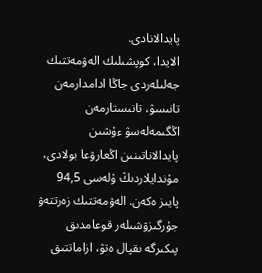پايدالانادى.
الايدا، كوپشىلىك الەۋمەتتىك جەلىلەردى جاڭا ادامدارمەن تانىسۋ، تانىستارمەن اڭگىمەلەسۋ ءۇشىن پايدالاناتىنىن اڭعارۋعا بولادى، مۇندايلاردىڭ ۇلەسى 94,5 پايىز ەكەن. الەۋمەتتىك زەرتتەۋ جۇرگىزۋشىلەر قوعامدىق پىكىرگە ىقپال ەتۋ، ازاماتتىق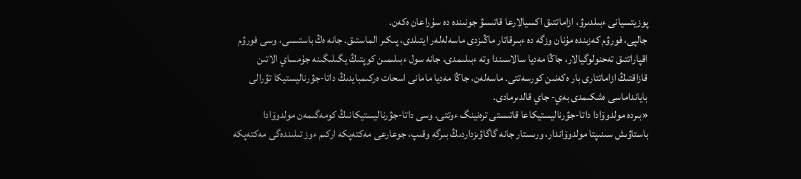پوزيتسيانى ءبىلدىرۋ، ازاماتتىق اكسيالارعا قاتىسۋ جونىندە دە سۇراعان ەكەن.
جالپى، فورۋم كەزىندە مۇنان وزگە دە ءبىرقاتار ماڭىزدى ماسەلەلەر ايتىلدى، پىكىر الماستىق. جانە ەڭ باستىسى، وسى فورۋم اقپاراتتىق تەحنولوگيالار، جاڭا مەديا سالاسىندا وتە ءبىلىمدى، جانە سول ءبىلىمىن كوپتىڭ يگىلىگىنە جۇمساي الاتىن قازاقتىڭ ازاماتتارى بار ەكەنىن كورسەتتى. ماسەلەن، جاڭا مەديا مامانى اسحات ەركىمبايدىڭ داتا-جۋرناليستيكا تۋرالى بايانداماسى ەشكىمدى بەي- جاي قالدىرمادى.
«بىردە مولدوۆادا داتا-جۋرناليستيكاعا قاتىستى ترەنينگ ءوتتى. وسى داتا-جۋرناليستيكانىڭ كومەگىمەن مولدوۆادا باستاۋىش سىنىپتا مولدوۆاندار، ورىستار جانە گاگاۋىزداردىڭ بىرگە وقىپ، جوعارعى مەكتەپكە اركىم ءوز تىلىندەگى مەكتەپكە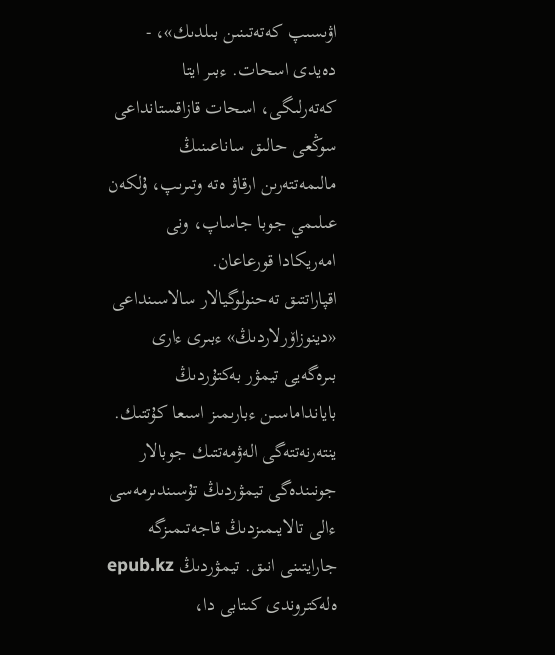اۋىسىپ كەتەتىنىن بىلدىك»، - دەيدى اسحات. ءبىر ايتا كەتەرلىگى، اسحات قازاقستانداعى سوڭعى حالىق ساناعىنىڭ مالىمەتتەرىن ارقاۋ ەتە وتىرىپ، ۇلكەن عىلىمي جوبا جاساپ، ونى امەريكادا قورعاعان.
اقپاراتتىق تەحنولوگيالار سالاسىنداعى «دينوزاۆرلاردىڭ» ءبىرى ءارى بىرەگەيى تيمۋر بەكتۇردىڭ بايانداماسىن ءبارىمىز اسىعا كۇتتىك. ينتەرنەتتەگى الەۋمەتتىك جوبالار جونىندەگى تيمۋردىڭ تۇسىندىرمەسى ءالى تالايىمىزدىڭ قاجەتىمىزگە جارايتىنى انىق. تيمۋردىڭ epub.kz ەلەكتروندى كىتابى دا،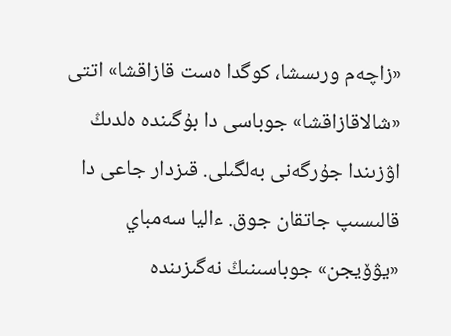«زاچەم ورىسشا، كوگدا ەست قازاقشا» اتتى «شالاقازاقشا» جوباسى دا بۇگىندە ەلدىڭ اۋزىندا جۇرگەنى بەلگىلى. قىزدار جاعى دا قالىسىپ جاتقان جوق. ءاليا سەمباي «يۋۆيجن» جوباسىنىڭ نەگىزىندە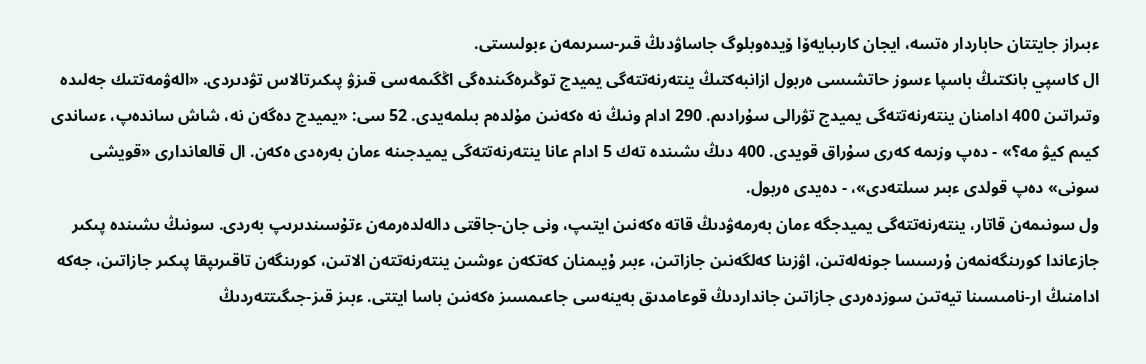ءبىراز جايتتان حاباردار ەتسە، ايجان كارىبايەۆا ۆيدەوبلوگ جاساۋدىڭ قىر-سىرىمەن ءبولىستى.
ال كاسپي بانكتىڭ باسپا ءسوز حاتشىسى ەربول ازانبەكتىڭ ينتەرنەتتەگى يميدج توڭىرەگىندەگى اڭگىمەسى قىزۋ پىكىرتالاس تۋدىردى. «الەۋمەتتىك جەلىدە وتىراتىن 400 ادامنان ينتەرنەتتەگى يميدج تۋرالى سۇرادىم. 290 ادام ونىڭ نە ەكەنىن مۇلدەم بىلمەيدى. 52 سى: «يميدج دەگەن نە، شاش ساندەپ، ءساندى كيىم كيۋ مە؟» - دەپ وزىمە كەرى سۇراق قويدى. 400 دىڭ ىشىندە تەك 5 ادام عانا ينتەرنەتتەگى يميدجىنە ءمان بەرەدى ەكەن. ال قالعاندارى «قويشى سونى» دەپ قولدى ءبىر سىلتەدى»، - دەيدى ەربول.
ول سونىمەن قاتار، ينتەرنەتتەگى يميدجگە ءمان بەرمەۋدىڭ قاتە ەكەنىن ايتىپ، ونى جان-جاقتى دالەلدەرمەن ءتۇسىندىرىپ بەردى. سونىڭ ىشىندە پىكىر جازعاندا كورىنگەنمەن ۇرسىسا جونەلەتىن، اۋزىنا كەلگەنىن جازاتىن، ءبىر ۇيىمنان كەتكەن ءوشىن ينتەرنەتتەن الاتىن، كورىنگەن تاقىرىپقا پىكىر جازاتىن، جەكە ادامنىڭ ار-نامىسىنا تيەتىن سوزدەردى جازاتىن جانداردىڭ قوعامدىق بەينەسى جاعىمسىز ەكەنىن باسا ايتتى. ءبىز قىز-جىگىتتەردىڭ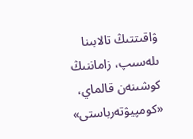ۋاقىتتىڭ تالابىنا ىلەسىپ، زاماننىڭ كوشىنەن قالماي، «كومپيۋتەرباستى»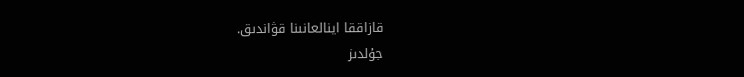قازاققا اينالعانىنا قۋاندىق.
جۇلدىز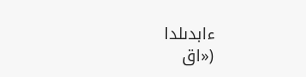ءابدىلدا
(«اق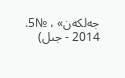جەلكەن» ، №5. 2014 - جىل)